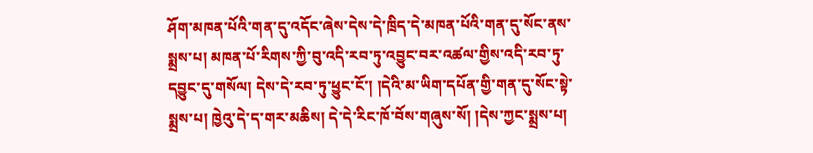ཤོག་མཁན་པོའི་གན་དུ་འདོང་ཞེས་དེས་དེ་ཁྲིད་དེ་མཁན་པོའི་གན་དུ་སོང་ནས་སྨྲས་པ། མཁན་པོ་རིགས་ཀྱི་བུ་འདི་རབ་ཏུ་འབྱུང་བར་འཚལ་གྱིས་འདི་རབ་ཏུ་དབྱུང་དུ་གསོལ། དེས་དེ་རབ་ཏུ་ཕྱུང་ངོ་། །དེའི་མ་ཡིག་དཔོན་གྱི་གན་དུ་སོང་སྟེ་སྨྲས་པ། ཁྱེའུ་དེ་ད་གར་མཆིས། དེ་དེ་རིང་ཁོ་བོས་གཞུས་སོ། །དེས་ཀྱང་སྨྲས་པ།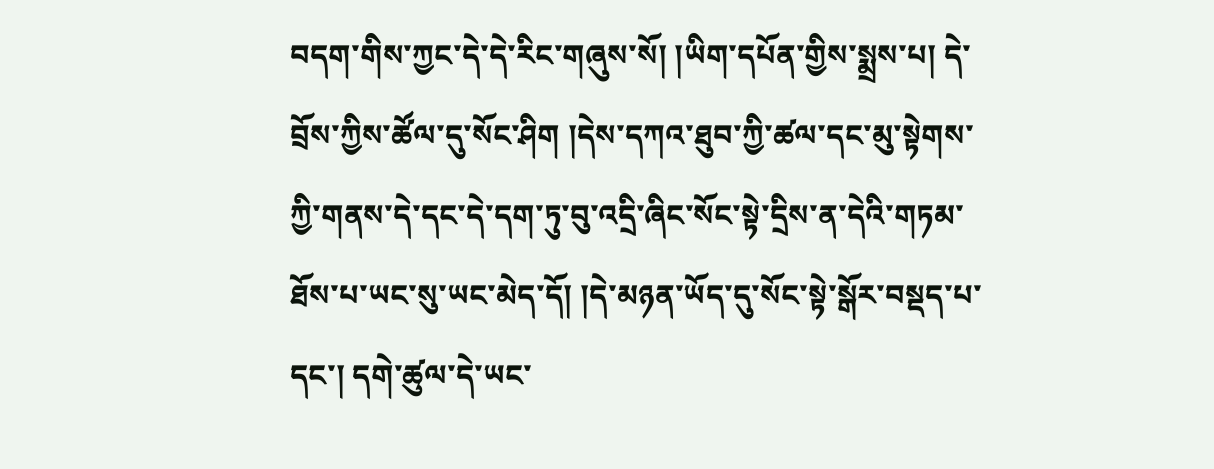བདག་གིས་ཀྱང་དེ་དེ་རིང་གཞུས་སོ། །ཡིག་དཔོན་གྱིས་སྨྲས་པ། དེ་བྲོས་ཀྱིས་ཚོལ་དུ་སོང་ཤིག །དེས་དཀའ་ཐུབ་ཀྱི་ཚལ་དང་མུ་སྟེགས་ཀྱི་གནས་དེ་དང་དེ་དག་ཏུ་བུ་འདྲི་ཞིང་སོང་སྟེ་དྲིས་ན་དེའི་གཏམ་ཐོས་པ་ཡང་སུ་ཡང་མེད་དོ། །དེ་མཉན་ཡོད་དུ་སོང་སྟེ་སྒོར་བསྡད་པ་དང་། དགེ་ཚུལ་དེ་ཡང་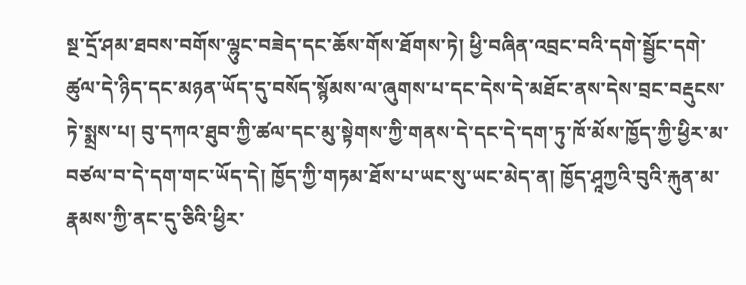སྔ་དྲོ་ཤམ་ཐབས་བགོས་ལྷུང་བཟེད་དང་ཆོས་གོས་ཐོགས་ཏེ། ཕྱི་བཞིན་འབྲང་བའི་དགེ་སྦྱོང་དགེ་ཚུལ་དེ་ཉིད་དང་མཉན་ཡོད་དུ་བསོད་སྙོམས་ལ་ཞུགས་པ་དང་དེས་དེ་མཐོང་ནས་དེས་བྲང་བརྡུངས་ཏེ་སྨྲས་པ། བུ་དཀའ་ཐུབ་ཀྱི་ཚལ་དང་མུ་སྟེགས་ཀྱི་གནས་དེ་དང་དེ་དག་ཏུ་ཁོ་མོས་ཁྱོད་ཀྱི་ཕྱིར་མ་བཙལ་བ་དེ་དག་གང་ཡོད་དེ། ཁྱོད་ཀྱི་གཏམ་ཐོས་པ་ཡང་སུ་ཡང་མེད་ན། ཁྱོད་ཤཱཀྱའི་བུའི་རྐུན་མ་རྣམས་ཀྱི་ནང་དུ་ཅིའི་ཕྱིར་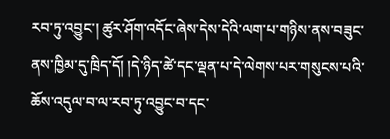རབ་ཏུ་འབྱུང་། ཚུར་ཤོག་འདོང་ཞེས་དེས་དེའི་ལག་པ་གཉིས་ནས་བཟུང་ནས་ཁྱིམ་དུ་ཁྲིད་དོ། །དེ་ཉིད་ཚེ་དང་ལྡན་པ་དེ་ལེགས་པར་གསུངས་པའི་ཆོས་འདུལ་བ་ལ་རབ་ཏུ་འབྱུང་བ་དང་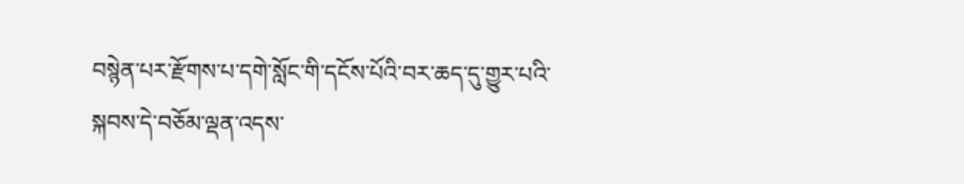བསྙེན་པར་རྫོགས་པ་དགེ་སློང་གི་དངོས་པོའི་བར་ཆད་དུ་གྱུར་པའི་སྐབས་དེ་བཅོམ་ལྡན་འདས་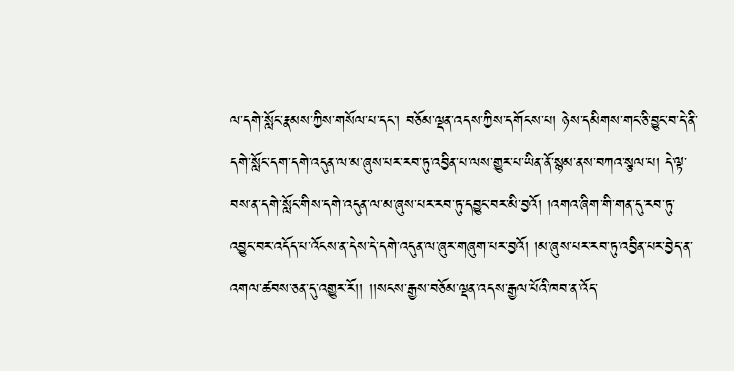ལ་དགེ་སློང་རྣམས་ཀྱིས་གསོལ་པ་དང་། བཅོམ་ལྡན་འདས་ཀྱིས་དགོངས་པ། ཉེས་དམིགས་གང་ཅི་བྱུང་བ་དེ་ནི་དགེ་སློང་དག་དགེ་འདུན་ལ་མ་ཞུས་པར་རབ་ཏུ་འབྱིན་པ་ལས་གྱུར་པ་ཡིན་ནོ་སྙམ་ནས་བཀའ་སྩལ་པ། དེ་ལྟ་བས་ན་དགེ་སློང་གིས་དགེ་འདུན་ལ་མ་ཞུས་པར་རབ་ཏུ་དབྱུང་བར་མི་བྱའོ། །འགའ་ཞིག་གི་གན་དུ་རབ་ཏུ་འབྱུང་བར་འདོད་པ་འོངས་ན་དེས་དེ་དགེ་འདུན་ལ་ཞུར་གཞུག་པར་བྱའོ། །མ་ཞུས་པར་རབ་ཏུ་འབྱིན་པར་བྱེད་ན་འགལ་ཚབས་ཅན་དུ་འགྱུར་རོ།། །།སངས་རྒྱས་བཅོམ་ལྡན་འདས་རྒྱལ་པོའི་ཁབ་ན་འོད་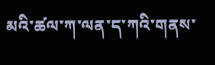མའི་ཚལ་ཀ་ལན་ད་ཀའི་གནས་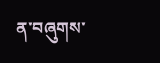ན་བཞུགས་